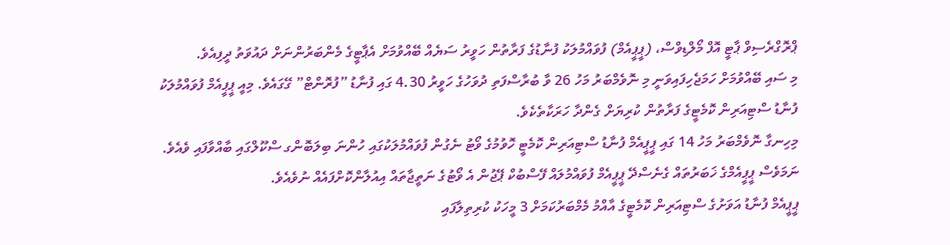ޕްރޮގްރެސިވް ޕާޓީ އޮފް މޯލްޑިވްސް، (ޕީޕީއެމް) ފުވައްމުލަކު ފުނާޑުގެ ފަރާތުން ހަވީރު ސަޔެއް ބޭއްވުމަށް އެޕާޓީގެ މެންބަރުންނަށް ދައުވަތު ދީފިއެވެ.
މި ސައި ބޭއްވުމަށް ހަމަޖެހިފައިވަނީ މި ނޮވެމްބަރު މަހު 26 ވާ ބުރާސްފަތި ދުވަހުގެ ހަވީރު 4.30 ގައި ފުނާޑު ”ފުރޮންޓް” ގޭގައެވެ. މިއީ ޕީޕީއެމް ފުވައްމުލަކު ފުނާޑު ސްޓިއަރިން ކޮމެޓީގެ ފަރާތުން ކުރިޔަށް ގެންދާ ހަރަކާތެކެވެ.
މިހިނގާ ނޮވެމްބަރު މަހު 14 ގައި ޕީޕީއެމް ފުނާޑު ސްޓިއަރިން ކޮމެޓީ ހޮވުމުގެ ވޯޓު ނެގުން ފުވައްމުލަކުގައި ހުންނަ ބިލަބޮންގ ސްކޫލްގައި ބާއްވާފައި ވެއެވެ. ނަމަވެސް ޕީޕީއެމްގެ ޚަބަރުތައް ގެނެސްދޭ ޕީޕީއެމް ފުވައްމުލައް ފޭސްބުކް ޕޭޖުން އެ ވޯޓުގެ ނަތީޖާތައް އިއުލާންކޮށްފައެއް ނުވެއެވެ.
ޕީޕީއެމް ފުނާޑު އަވަށުގެ ސްޓިއަރިން ކޮމެޓީގެ އާއްމު މެމްބަރުކަމަށް 3 މީހަކު ކުރިތިލާފައި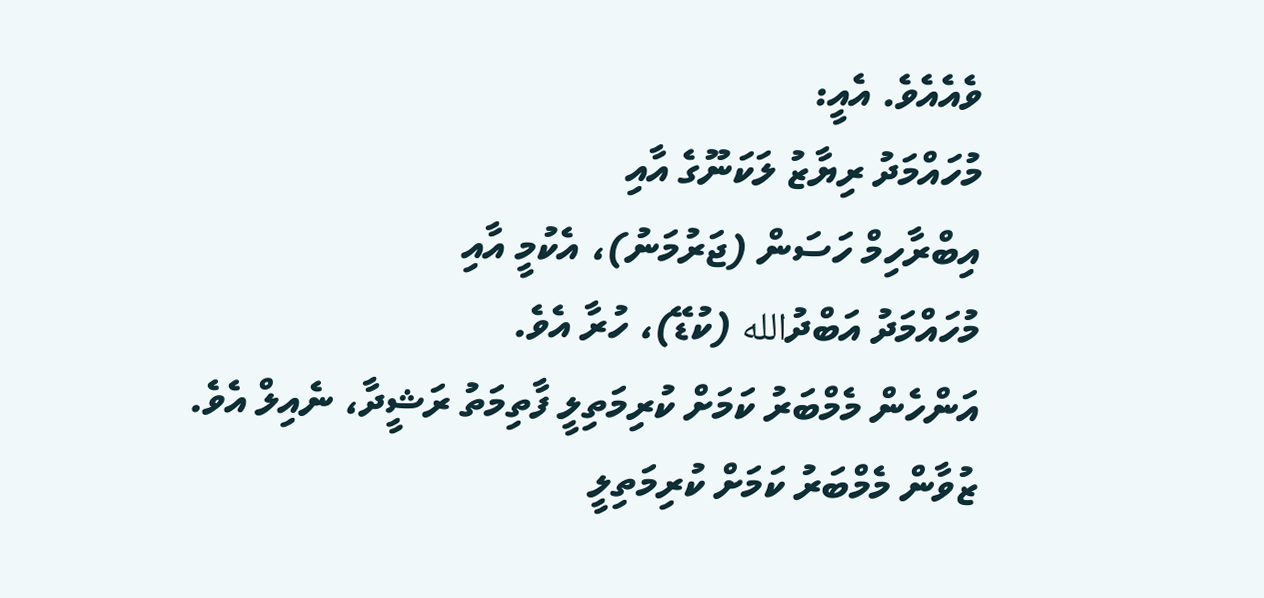ވެއެއެވެ. އެއީ:
މުހައްމަދު ރިޔާޒު ލަކަނޫގެ އާއި
އިބްރާހިމް ހަސަން (ޖަރުމަނު)، އެކުމީ އާއި
މުހައްމަދު އަބްދުالله (ކުޑޭ)، ހުރާ އެވެ.
އަންހެން މެމްބަރު ކަމަށް ކުރިމަތިލީ ފާތިމަތު ރަޝީދާ، ނެއިލް އެވެ.
ޒުވާން މެމްބަރު ކަމަށް ކުރިމަތިލީ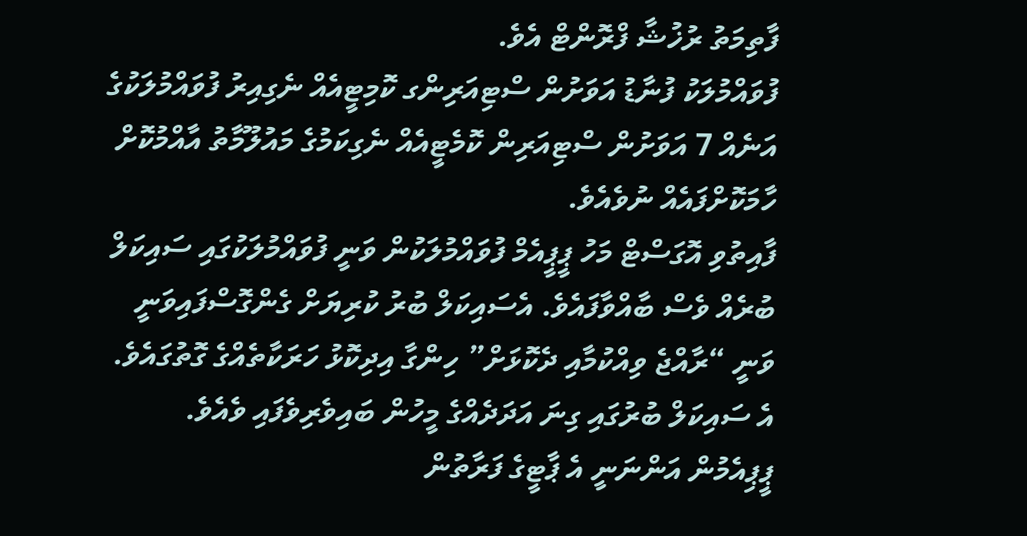ފާތިމަތު ރުޚުޝާ ފްރޮންޓް އެވެ.
ފުވައްމުލަކު ފުނާޑު އަވަށުން ސްޓިއަރިންގ ކޮމިޓީއެއް ނެގިއިރު ފުވައްމުލަކުގެ އަނެއް 7 އަވަށުން ސްޓިއަރިން ކޮމެޓީއެއް ނެގިކަމުގެ މައުލޫމާތު އާއްމުކޮށް ހާމަކޮށްފައެއް ނުވެއެވެ.
ފާއިތުވި އޮގަސްޓް މަހު ޕީޕީއެމް ފުވައްމުލަކުން ވަނީ ފުވައްމުލަކުގައި ސައިކަލް ބުރެއް ވެސް ބާއްވާފައެވެ. އެސައިކަލް ބުރު ކުރިޔަށް ގެންގޮސްފައިވަނީ ވަނީ “ރާއްޖެ ވިއްކުމާއި ދެކޮޅަށް” ހިންގާ އިދިކޮޅު ހަރަކާތެއްގެ ގޮތުގައެވެ.
އެ ސައިކަލް ބުރުގައި ގިނަ އަދަދެއްގެ މީހުން ބައިވެރިވެފައި ވެއެވެ.
ޕީޕިއެމުން އަންނަނީ އެ ޕާޓީގެ ފަރާތުން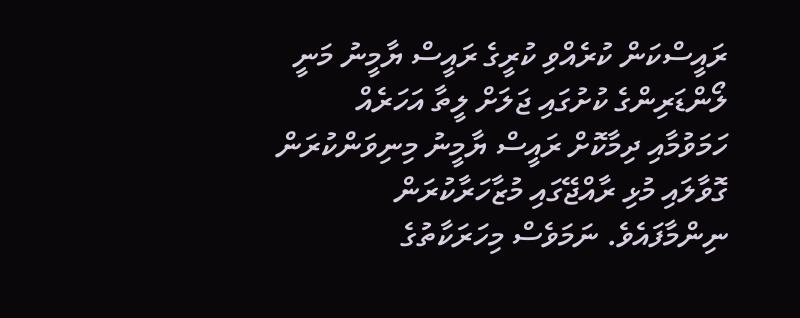ރައީސްކަން ކުރެއްވި ކުރީގެ ރައީސް ޔާމީނު މަނީ ލޯންޑަރިންގެ ކުށުގައި ޖަލަށް ލީތާ އަހަރެއް ހަމަވުމާއި ދިމާކޮށް ރައީސް ޔާމީނު މިނިވަންކުރަން ގޮވާލައި މުޅި ރާއްޖޭގައި މުޒާހަރާކުރަން ނިންމާފައެވެ. ނަމަވެސް މިހަރަކާތުގެ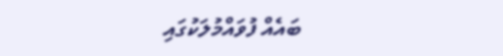ބައެއް ފުވައްމުލަކުގައި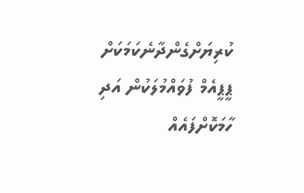ކުރިޔަށްގެންދާނެކަމަކަށް ޕީޕީއެމް ފުވައްމުލަކުން އަދި ހާމަކޮށްފައެއް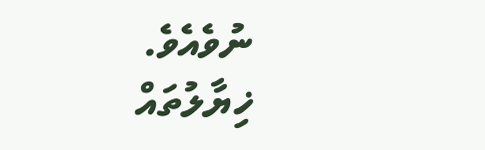ނުވެއެވެ.
ޚިޔާލުތައް